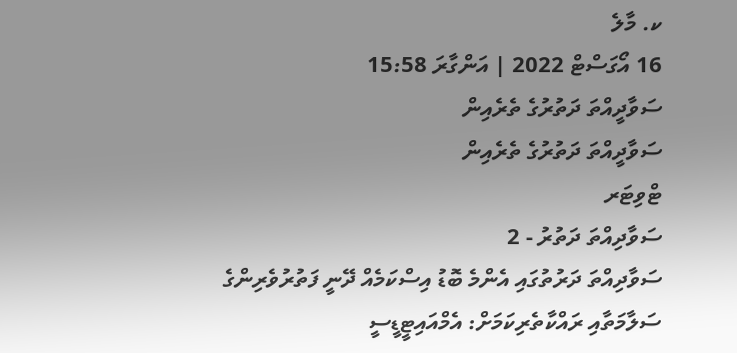ކ. މާލެ
16 އޯގަސްޓް 2022 | އަންގާރަ 15:58
ސަވާދީއްތަ ދަތުރުގެ ތެރެއިން
ސަވާދީއްތަ ދަތުރުގެ ތެރެއިން
ޓްވިޓަރ
ސަވާދިއްތަ ދަތުރު - 2
ސަވާދިއްތަ ދަރުތުގައި އެންމެ ބޮޑު އިސްކަމެއް ދޭނީ ފަތުރުވެރިންގެ ސަލާމަތާއި ރައްކާތެރިކަމަށް: އެމްއައިޓީޑީސީ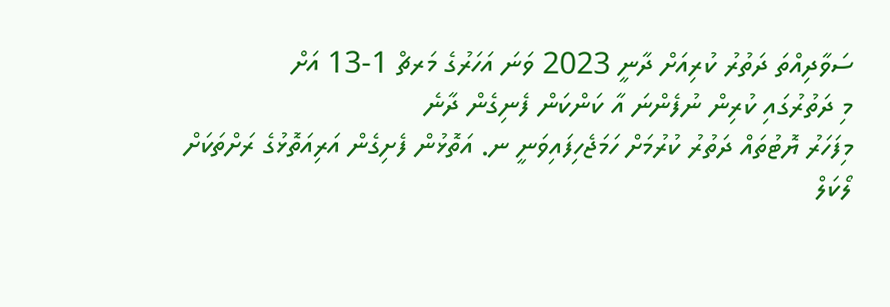ސަވާދިއްތަ ދަތުރު ކުރިއަށް ދާނީ 2023 ވަނަ އަހަރުގެ މަރޗް 1-13 އަށް
މި ދަތުރުގައި ކުރިން ނުފެންނަ އާ ކަންކަން ފެނިގެން ދާނެ
މިފަހަރު ޔޮޓުތައް ދަތުރު ކުރުމަށް ހަމަޖެހިފައިވަނީ ނ. އަތޮޅުން ފެށިގެން އަރިއަތޮޅުގެ ރަށްތަކަށް
ލޯކަލް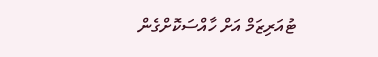ޓުއަރިޒަމް އަށް ހާއްސަކޮށްގެން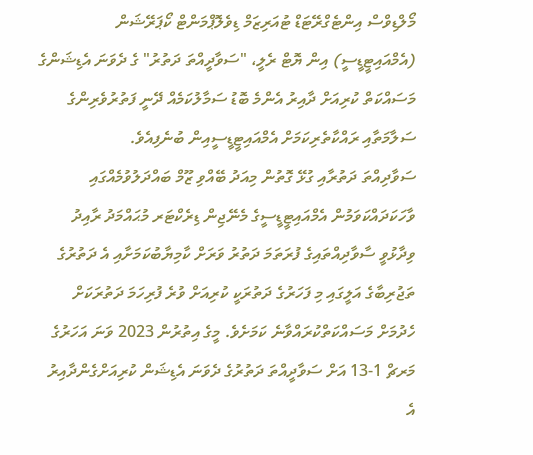މޯލްޑިވްސް އިންޓެގްރޭޓަޑް ޓުއަރިޒަމް ޑިވެލޮޕްމަންޓް ކޯޕަރޭޝަން (އެމްއައިޓީޑީސީ) އިން ޔޮޓް ރެލީ، "ސަވާދީއްތަ ދަތުރު" ގެ ދެވަނަ އެޑިޝަންގެ މަސައްކަތް ކުރިއަށް ދާއިރު އެންމެ ބޮޑު ސަމާލުކަމެއް ދޭނީ ފަތުރުވެރިންގެ ސަލާމަތާއި ރައްކާތެރިކަމަށް އެމްއައިޓީޑީސީއިން ބުނެފިއެވެ.
ސަވާދިއްތަ ދަތުރާއި ގުޅޭ ގޮތުން މިއަދު ބޭއްވި ޒޫމް ބައްދަލުވުމެއްގައި ވާހަކަދައްކަވަމުން އެމްއައިޓީޑީސީގެ މެނޭޖިން ޑިރެކްޓަރ މުޙައްމަދު ރާއިދު ވިދާޅުވީ ސާވާދިއްތައިގެ ފުރަތަމަ ދަތުރު ވަރަށް ކާމިޔާބުކަމަށާއި އެ ދަތުރުގެ ތަޖުރިބާގެ އަލީގައި މި ފަހަރުގެ ދަތުރަކީ ކުރިއަށް ވުރެ ފުރިހަމަ ދަތުރަކަށް ހެދުމަށް މަސައްކަތްކުރައްވާނެ ކަމަށެވެ. މީގެ އިތުރުން 2023 ވަނަ އަހަރުގެ މަރޗް 1-13 އަށް ސަވާދީއްތަ ދަތުރުގެ ދެވަނަ އެޑިޝަން ކުރިއަށްގެންދާއިރު އެ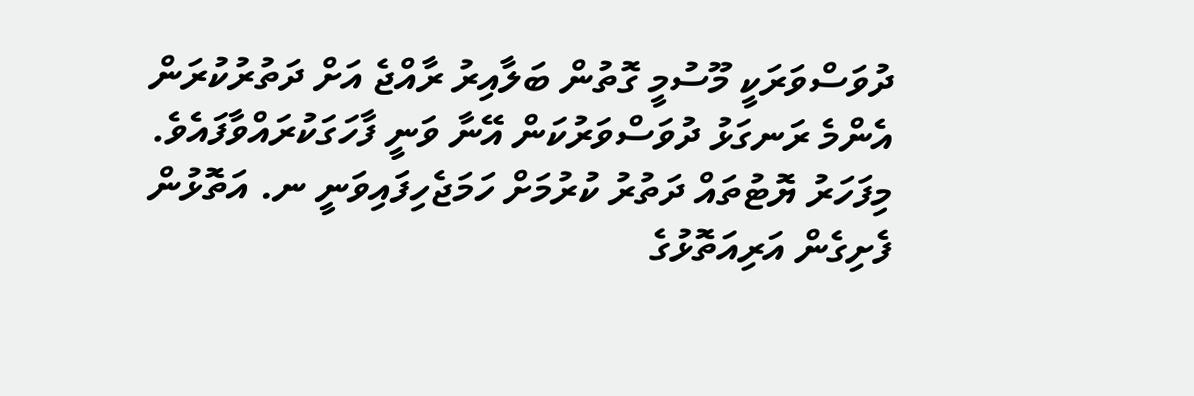ދުވަސްވަރަކީ މޫސުމީ ގޮތުން ބަލާއިރު ރާއްޖެ އަށް ދަތުރުކުރަން އެންމެ ރަނގަޅު ދުވަސްވަރުކަން އޭނާ ވަނީ ފާހަގަކުރައްވާފައެވެ.
މިފަހަރު ޔޮޓުތައް ދަތުރު ކުރުމަށް ހަމަޖެހިފައިވަނީ ނ. އަތޮޅުން ފެށިގެން އަރިއަތޮޅުގެ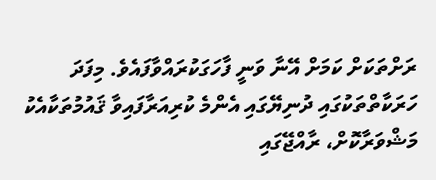ރަށްތަކަށް ކަމަށް އޭނާ ވަނީ ފާހަގަކުރައްވާފައެވެ. މިފަދަ ހަރަކާތްތަކުގައި ދުނިޔޭގައި އެންމެ ކުރިއަރާފައިވާ ޤައުމުތަކާއެކު މަޝްވަރާކޮށް، ރާއްޖޭގައި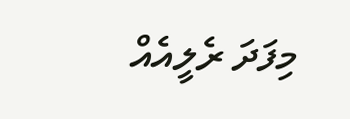މިފަދަ ރެލީއެއް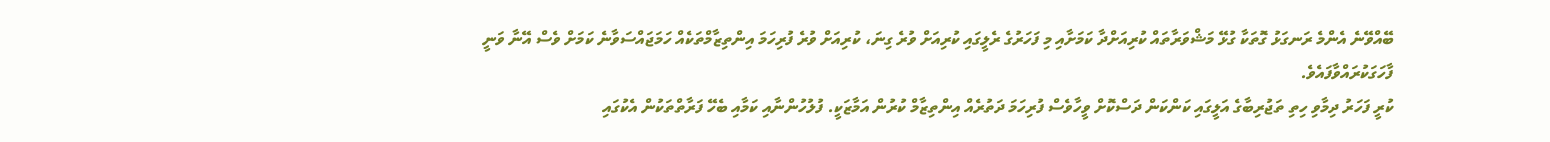ބޭއްވޭނެ އެންމެ ރަނގަޅު ގޮތަކާ ގުޅޭ މަޝްވަރާތައް ކުރިއަށްދާ ކަމަށާއި މި ފަހަރުގެ ރެލީގައި ކުރިއަށް ވުރެ ގިނަ، ކުރިއަށް ވުރެ ފުރިހަމަ އިންތިޒާމްތަކެއް ހަމަޖައްސަވާނެ ކަމަށް ވެސް އޭނާ ވަނީ ފާހަގަކުރައްވާފައެވެ.
ކުރީ ފަހަރު ދިމާވި ހިތި ތަޖުރިބާގެ އަލީގައި ކަންކަން ދަސްކޮށް ވީހާވެސް ފުރިހަމަ ދަތުރެއް އިންތިޒާމް ކުރުން އަމާޒަކީ. ފުލުހުންނާއި ކަމާއި ބެހޭ ފަރާތްތަކުން އެކުގައި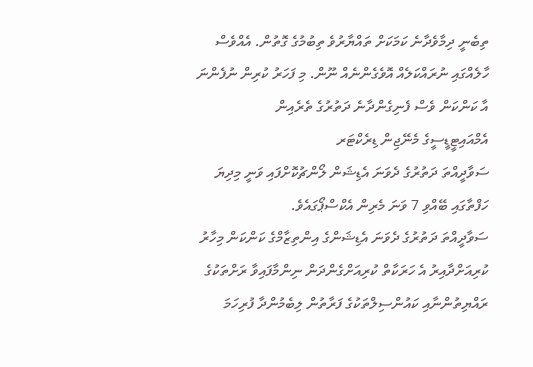ތިބެނީ ދިމާވެދާނެ ކަމަކަށް ތައްޔާރުވެ ތިބުމުގެ ގޮތުން. އެއްވެސް ހާލެއްގައި ނުރައްކަލެއް އޮވެގެންނެއް ނޫން. މި ފަހަރު ކުރިން ނުފެންނަ އާ ކަންކަން ވެސް ފެނިގެންދާނެ ދަތުރުގެ ތެރެއިން
އެމްއައިޓީޑީސީގެ މެނޭޖިން ޑިރެކްޓަރ
ސަވާދީއްތަ ދަތުރުގެ ދެވަނަ އެޑިޝަން ލޯންޗުކޮށްފައި ވަނީ މިދިޔަ ހަފްތާގައި ބޭއްވި 7 ވަނަ މެރިން އެކްސްޕޯގައެވެ.
ސަވާދީއްތަ ދަތުރުގެ ދެވަނަ އެޑިޝަންގެ އިންތިޒާމްގެ ކަންކަން މިހާރު ކުރިއަށްދާއިރު އެ ހަރަކާތް ކުރިއަށްގެންދަން ނިންމާފައިވާ ރަށްތަކުގެ ރައްޔިތުންނާއި ކައުންސިލްތަކުގެ ފަރާތުން ލިބެމުންދާ ފުރިހަމަ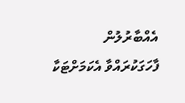އެއްބާރުލުން ފާހަގަކުރައްވާ އެކަމަށްޓަކާ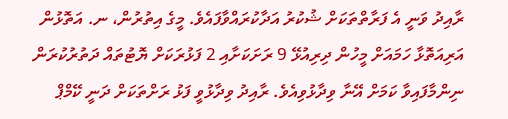ރާއިދު ވަނީ އެ ފަރާތްތަކަށް ޝުކުރު އަދާކުރައްވާފައެވެ. މީގެ އިތުރުން، ނ. އަތޮޅުން އަރިއަތޮޅާ ހަމައަށް މީހުން ދިރިއުޅޭ 9 ރަށަކަށާއި 2 ފަޅުރަކަށް ޔޮޓުތައް ދަތުރުކުރަން ނިންމާފައިވާ ކަމަށް އޭނާ ވިދާޅުވިއެވެ. ރާއިދު ވިދާޅުވީ ފަޅު ރަށްތަކަށް ދަނީ ކޭމްޕް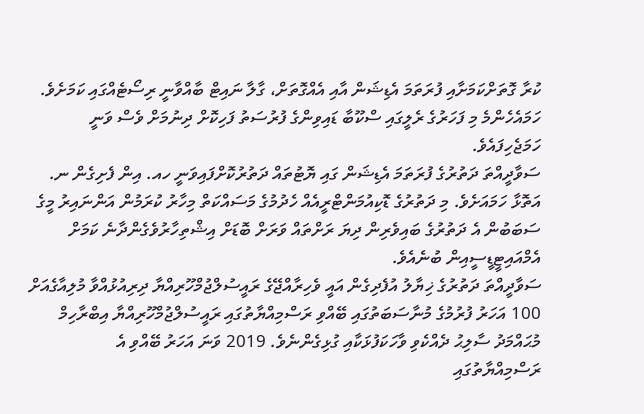ކުރާ ގޮތަށްކަމަށާއި ފުރަތަމަ އެޑިޝަން އާއި އެއްގޮތަށް، ގާލާ ނައިޓް ބާއްވާނީ ރިސޯޓެއްގައި ކަމަށެވެ. ހަމައެހެންމެ މި ފަހަރުގެ ރެލީގައި ސްކޫބާ ޑައިވިންގެ ފުރުސަތު ފަހިކޮށް ދިނުމަށް ވެސް ވަނީ ހަމަޖެހިފައެވެ.
ސަވާދީއްތަ ދަތުރުގެ ފުރަތަމަ އެޑިޝަން ގައި ޔޮޓުތައް ދަތުރުކޮށްފައިވަނީ ހއ. އިން ފެށިގެން ނ. އަތޮޅާ ހަމައަށެވެ. މި ދަތުރުގެ ޑޮކިއުމަންޓްރީއެއް ހެދުމުގެ މަސައްކަތް މިހާރު ކުރަމުން އަންނައިރު މީގެ ސަބަބުން އެ ދަތުރުގެ ބައިވެރިން ދިޔަ ރަށްތައް ވަރަށް ބޮޑަށް އިޝްތިހާރުވެގެންދާނެ ކަމަށް އެމްއައިޓީޑީސީއިން ބުނެއެވެ.
ސަވާދީއްތަ ދަތުރުގެ ޚިޔާލު އުފެދިގެން އައީ ވެހިރާއްޖޭގެ ރައީސުލްޖުމްހޫރިއްޔާ ދިރިއުޅުއްވާ މުލިއާގެއަށް 100 އަހަރު ފުރުމުގެ މުނާސަބަތުގައި ބޭއްވި ރަސްމިއްޔާތުގައި ރައީސުލްޖުމްހޫރިއްޔާ އިބްރާހިމް މުޙައްމަދު ސާލިޙު ދެއްކެވި ވާހަކަފުޅަކާއި ގުޅިގެންނެވެ. 2019 ވަނަ އަހަރު ބޭއްވި އެ ރަސްމިއްޔާތުގައި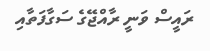ރައީސް ވަނީ ރާއްޖޭގެ ސަގާފަތާއި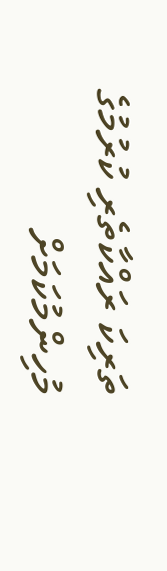ތަރިކަ ރައްކާތެރި ކުރުމުގެ މުހިންމުކަމަށް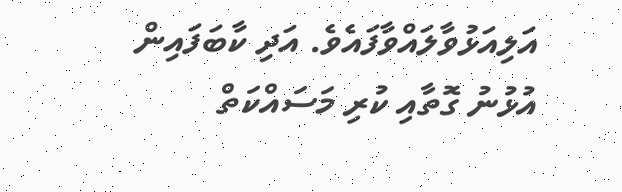އަލިއަޅުވާލައްވާފައެވެ. އަދި ކާބަފައިން އުޅުނު ގޮތާއި ކުރި މަސައްކަތް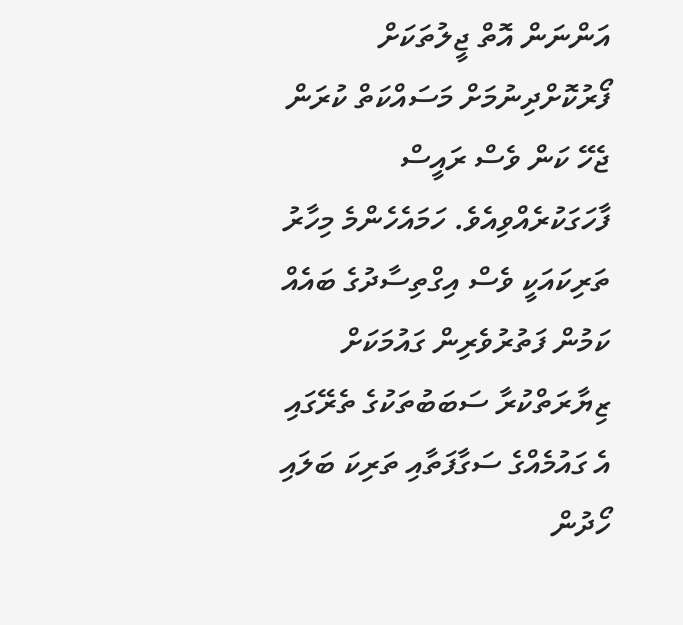އަންނަން އޮތް ޖީލުތަކަށް ފޯރުކޮށްދިނުމަށް މަސައްކަތް ކުރަން ޖެހޭ ކަން ވެސް ރައީސް ފާހަގަކުރެއްވިއެވެ. ހަމައެހެންމެ މިހާރު ތަރިކައަކީ ވެސް އިގްތިސާދުގެ ބައެއް ކަމުން ފަތުރުވެރިން ގައުމަކަށް ޒިޔާރަތްކުރާ ސަބަބުތަކުގެ ތެރޭގައި އެ ގައުމެއްގެ ސަގާފަތާއި ތަރިކަ ބަލައި ހޯދުން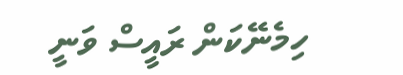ހިމެނޭކަން ރައީސް ވަނީ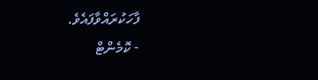ފާހަކުރައްވާފައެވެ.
- ކޮމެންޓް